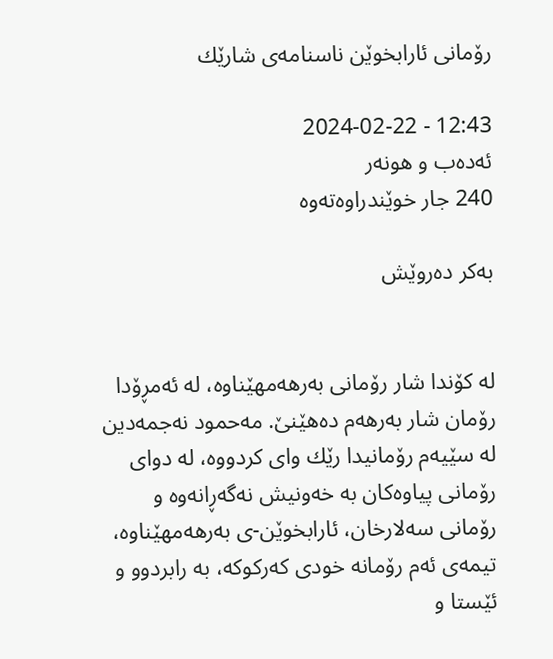رۆمانی ئارابخوێن ناسنامه‌ی شارێك

12:43 - 2024-02-22
ئەدەب و هونەر
240 جار خوێندراوەتەوە

به‌كر ده‌روێش


له‌ كۆندا شار رۆمانی به‌رهه‌مهێناوه‌، له‌ ئه‌مڕۆدا رۆمان شار به‌رهه‌م ده‌هێنێ. مه‌حمود نه‌جمه‌دین له‌ سێیه‌م رۆمانیدا رێك وای كردووه‌، له‌ دوای رۆمانی پیاوه‌كان به‌ خه‌ونیش نه‌گه‌ڕانه‌وه‌ و رۆمانی سه‌لارخان، ئارابخوێن-ی به‌رهه‌مهێناوه‌، تیمه‌ی ئه‌م رۆمانه‌ خودی كه‌ركوكه‌، به‌ رابردوو و ئێستا و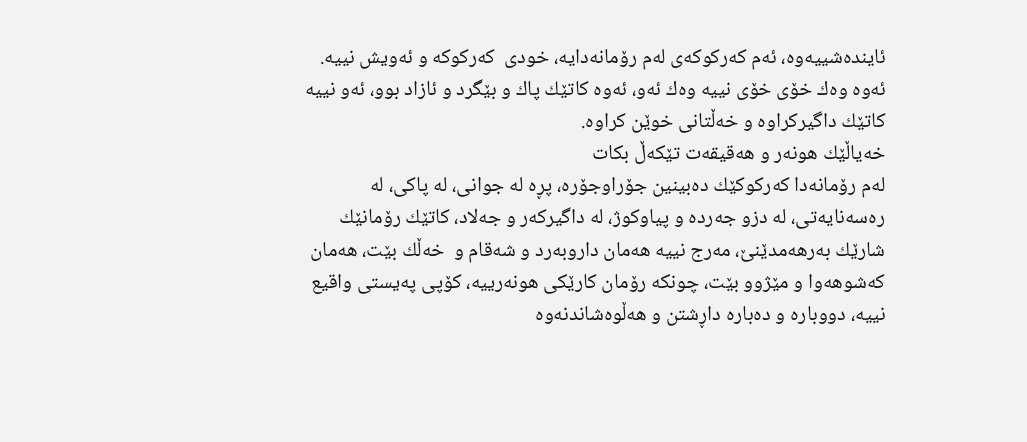ئاینده‌شییه‌وه‌، ئه‌م كه‌ركوكه‌ی له‌م رۆمانه‌دایه‌، خودی  كه‌ركوكه‌ و ئه‌ویش نییه‌. ئه‌وه‌ وه‌ك خۆی خۆی نییه‌ وه‌ك ئه‌و، ئه‌وه‌ كاتێك پاك و بێگرد و ئازاد بوو، ئه‌و نییه‌ كاتێك داگیركراوه‌ و خه‌ڵتانی خوێن كراوه‌.
خه‌یاڵێك هونه‌ر و هه‌قیقه‌ت تێكه‌ڵ بكات
له‌م رۆمانه‌دا كه‌ركوكێك ده‌بینین جۆراوجۆره‌، پڕه‌ له‌ جوانی، له‌ پاكی، له‌ ره‌سه‌نایه‌تی، له‌ دزو جه‌رده‌ و پیاوكوژ، له‌ داگیركه‌ر و جه‌لاد، كاتێك رۆمانێك شارێك به‌رهه‌مدێنێ، مه‌رج نییه‌ هه‌مان داروبه‌رد و شه‌قام و  خه‌ڵك بێت، هه‌مان كه‌شوهه‌وا و مێژوو بێت، چونكه‌ رۆمان كارێكی هونه‌رییه‌، كۆپی په‌یستی واقیع نییه‌، دووباره‌ و ده‌باره‌ داڕشتن و هه‌ڵوه‌شاندنه‌وه‌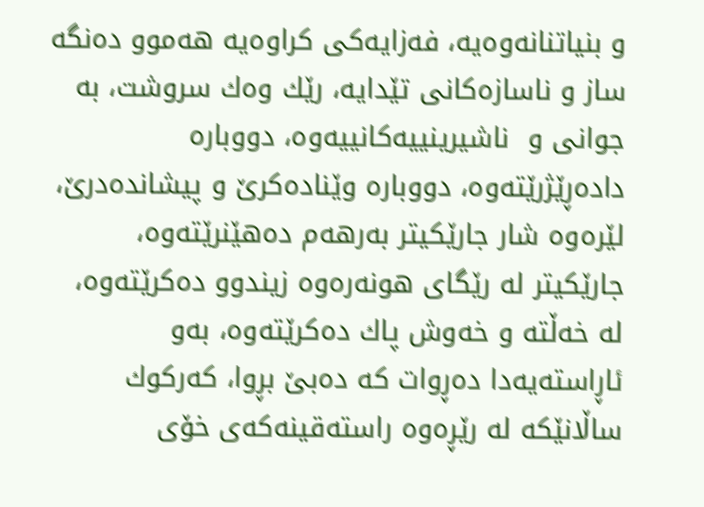و بنیاتنانه‌وه‌یه‌، فه‌زایه‌كی كراوه‌یه‌ هه‌موو ده‌نگه‌ ساز و ناسازه‌كانی تێدایه‌، رێك وه‌ك سروشت، به‌ جوانی و  ناشیرینییه‌كانییه‌وه‌، دووباره‌ داده‌ڕێژرێته‌وه‌، دووباره‌ وێناده‌كرێ و پیشانده‌درێ، لێره‌وه‌ شار جارێكیتر به‌رهه‌م ده‌هێنرێته‌وه‌، جارێكیتر له‌ رێگای هونه‌ره‌وه‌ زیندوو ده‌كرێته‌وه‌، له‌ خه‌ڵته‌ و خه‌وش پاك ده‌كرێته‌وه‌، به‌و ئاڕاسته‌یه‌دا ده‌ڕوات كه‌ ده‌بێ بڕوا، كه‌ركوك ساڵانێكه‌ له‌ رێڕه‌وه‌ راسته‌قینه‌كه‌ی خۆی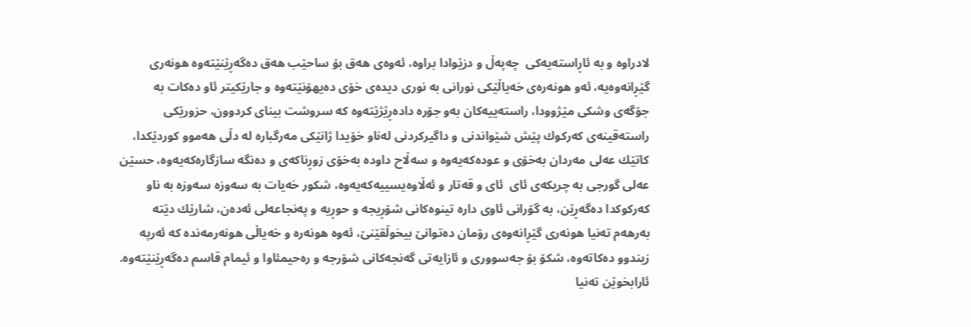لادراوه‌ و به‌ ئاڕاسته‌یه‌كی  چه‌په‌ڵ و دزێوادا براوه‌، ئه‌وه‌ی هه‌ق بۆ ساحێب هه‌ق ده‌گه‌ڕێنێته‌وه‌ هونه‌ری گێڕانه‌وه‌یه‌، ئه‌و هونه‌ره‌ی خه‌یاڵێكی نورانی به‌ نوری دیده‌ی خۆی ده‌یهۆنێته‌وه‌ و جارێكیتر ئاو ده‌كات به‌ جۆگه‌ی وشكی مێژوودا، راسته‌ییه‌كان به‌و جۆره‌ داده‌ڕێژێته‌وه‌ كه‌ سروشت بینای كردوون، حزورێكی راسته‌قینه‌ی كه‌ركوك پێش شێواندنی و داگیركردنی له‌ناو خۆیدا ژانێكی مه‌رگباره‌ له‌ دڵی هه‌موو كوردێكدا، كاتێك عه‌لی مه‌ردان به‌خۆی و عوده‌كه‌یه‌وه‌ و سه‌ڵاح داوده‌ به‌خۆی زوڕناكه‌ی و ده‌نگه‌ سازگاره‌كه‌یه‌وه‌، حسێن عه‌لی گورجی به‌ چریكه‌ی ئای  ئای و قه‌تار و ئه‌ڵاوه‌یسییه‌كه‌یه‌وه‌، شكور خه‌یات به‌ سه‌وزه‌ سه‌وزه‌ به‌ ناو كه‌ركوكدا ده‌گه‌ڕێن، به‌ گۆرانی ئاوی داره‌ تینوه‌كانی شۆڕیجه‌ و حوڕیه‌ و په‌نجاعه‌لی ئه‌ده‌ن، شارێك دێته‌ به‌رهه‌م ته‌نیا هونه‌ری گێڕانه‌وه‌ی رۆمان ده‌توانێ بیخوڵقێنێ، ئه‌وه‌ هونه‌ره‌ و خه‌یاڵی هونه‌رمه‌نده‌ كه‌ ئه‌رپه‌ زیندوو ده‌كاته‌وه‌، شكۆ بۆ جه‌سووری و ئازایه‌تی گه‌نجه‌كانی شۆرجه‌ و ره‌حیمئاوا و ئیمام قاسم ده‌گه‌ڕێنێته‌وه‌.
ئارابخوێن ته‌نیا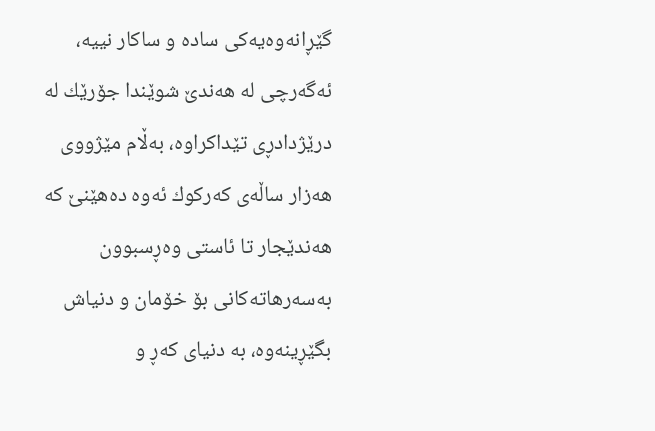گێڕانه‌وه‌یه‌كی ساده‌ و ساكار نییه‌، ئه‌گه‌رچی له‌ هه‌ندێ شوێندا جۆرێك له‌ درێژدادڕی تێداكراوه‌، به‌ڵام مێژووی هه‌زار ساڵه‌ی كه‌ركوك ئه‌وه‌ ده‌هێنێ كه‌ هه‌ندێجار تا ئاستی وه‌ڕسبوون به‌سه‌رهاته‌كانی بۆ خۆمان و دنیاش بگێڕینه‌وه‌، به‌ دنیای كه‌ڕ و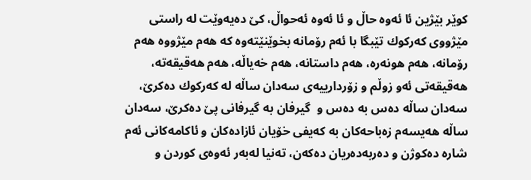كوێر بێژین ئا ئه‌وه‌ حاڵ و ئا ئه‌وه‌ ئه‌حواڵ، كێ ده‌یه‌وێت له‌ راستی مێژووی كه‌ركوك تێبگا با ئه‌م رۆمانه‌ بخوێنێته‌وه‌ كه‌ هه‌م مێژووه‌ هه‌م رۆمانه‌، هه‌م هونه‌ره‌، هه‌م داستانه‌، هه‌م خه‌یاڵه‌، هه‌م هه‌قیقه‌ته‌، هه‌قیقه‌تی ئه‌و زوڵم و زۆردارییه‌ی سه‌دان ساڵه‌ له‌ كه‌ركوك ده‌كرێ، سه‌دان ساڵه‌ ده‌س به‌ ده‌س و  گیرفان به‌ گیرفانی پێ ده‌كرێ، سه‌دان ساڵه‌ هه‌یسه‌م زه‌باحه‌كان به‌ كه‌یفی خۆیان ئازاده‌كان و ئاكامه‌كانی ئه‌م شاره‌ ده‌كوژن و ده‌ربه‌ده‌ریان ده‌كه‌ن، ته‌نیا له‌به‌ر ئه‌وه‌ی كوردن و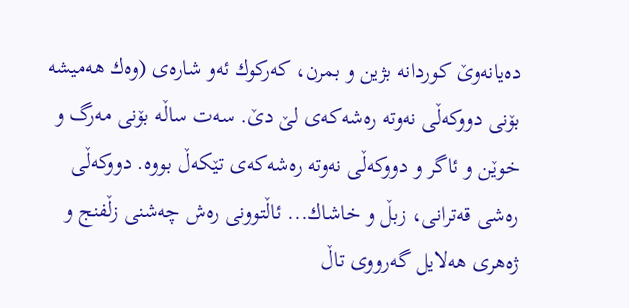ده‌یانه‌وێ كوردانه‌ بژین و بمرن، كه‌ركوك ئه‌و شاره‌ی (وه‌ك هه‌میشه‌ بۆنی دووكه‌ڵی نه‌وته‌ ره‌شه‌كه‌ی لێ دێ. سه‌ت ساڵه‌ بۆنی مه‌رگ و خوێن و ئاگر و دووكه‌ڵی نه‌وته‌ ره‌شه‌كه‌ی تێكه‌ڵ بووه‌. دووكه‌ڵی ره‌شی قه‌ترانی، زبڵ و خاشاك... ئاڵتوونی ره‌ش چه‌شنی زڵفنج و ژه‌هری هه‌لایل گه‌رووی تاڵ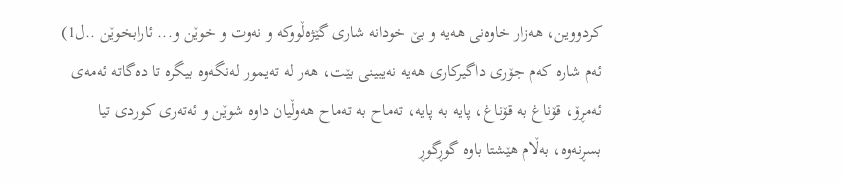كردووین، هه‌زار خاوه‌نی هه‌یه‌ و بێ خودانه‌ شاری گێژه‌ڵووكه‌ و نه‌وت و خوێن و... ئارابخوێن ..ل1) ئه‌م شاره‌ كه‌م جۆری داگیركاری هه‌یه‌ نه‌یبینی بێت، هه‌ر له‌ ته‌یمور له‌نگه‌وه‌ بیگره‌ تا ده‌گاته‌ ئه‌مه‌ی ئه‌مڕۆ، قۆناغ به‌ قۆناغ، پایه‌ به‌ پایه‌، ته‌ماح به‌ ته‌ماح هه‌وڵیان داوه‌ شوێن و ئه‌ته‌ری كوردی تیا بسڕنه‌وه‌، به‌ڵام هێشتا باوه‌ گوڕگوڕ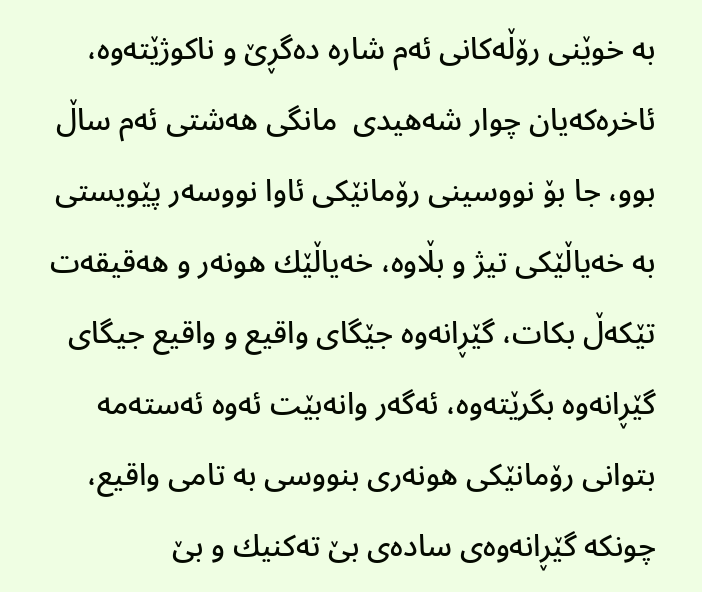به‌ خوێنی رۆڵه‌كانی ئه‌م شاره‌ ده‌گڕێ و ناكوژێته‌وه‌، ئاخره‌كه‌یان چوار شه‌هیدی  مانگی هه‌شتی ئه‌م ساڵ بوو، جا بۆ نووسینی رۆمانێكی ئاوا نووسه‌ر پێویستی به‌ خه‌یاڵێكی تیژ و بڵاوه‌، خه‌یاڵێك هونه‌ر و هه‌قیقه‌ت تێكه‌ڵ بكات، گێڕانه‌وه‌ جێگای واقیع و واقیع جیگای گێڕانه‌وه‌ بگرێته‌وه‌، ئه‌گه‌ر وانه‌بێت ئه‌وه‌ ئه‌سته‌مه‌ بتوانی رۆمانێكی هونه‌ری بنووسی به‌ تامی واقیع، چونكه‌ گێڕانه‌وه‌ی ساده‌ی بێ ته‌كنیك و بێ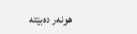هونه‌ر ده‌بێته‌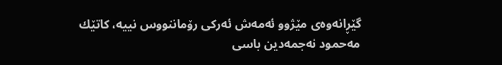گێڕانه‌وه‌ی مێژوو ئه‌مه‌ش ئه‌ركی رۆماننووس نییه‌، كاتێك مه‌حمود نه‌جمه‌دین باسی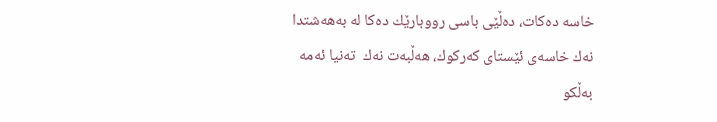خاسه‌ ده‌كات، ده‌ڵێی باسی رووبارێك ده‌كا له‌ به‌هه‌شتدا نه‌ك خاسه‌ی ئێستای كه‌ركوك، هه‌ڵبه‌ت نه‌ك  ته‌نیا ئه‌مه‌  به‌ڵكو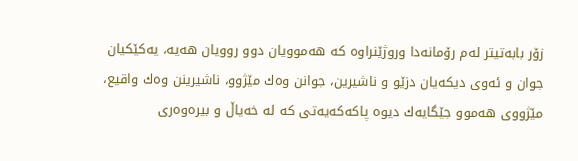زۆر بابه‌تیتر له‌م رۆمانه‌دا وروژێنراوه‌ كه‌ هه‌موویان دوو روویان هه‌یه‌، یه‌كێكیان جوان و ئه‌وی دیكه‌یان دزێو و ناشیرین، جوانن وه‌ك مێژوو، ناشیرینن وه‌ك واقیع، مێژووی هه‌موو جێگایه‌ك دیوه‌ پاكه‌كه‌یه‌تی كه‌ له‌ خه‌یاڵ و بیره‌وه‌ری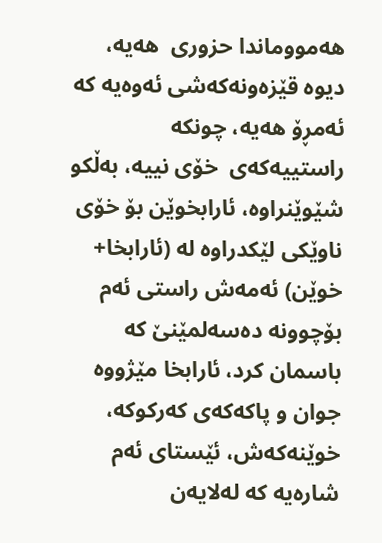هه‌مووماندا حزوری  هه‌یه‌، دیوه‌ قێزه‌ونه‌كه‌شی ئه‌وه‌یه‌ كه‌ ئه‌مڕۆ هه‌یه‌، چونكه‌ راستییه‌كه‌ی  خۆی نییه‌، به‌ڵكو شێوێنراوه‌، ئارابخوێن بۆ خۆی ناوێكی لێكدراوه‌ له‌ (ئارابخا+ خوێن) ئه‌مه‌ش راستی ئه‌م بۆچوونه‌ ده‌سه‌لمێنێ كه‌ باسمان كرد، ئارابخا مێژووه‌ جوان و پاكه‌كه‌ی كه‌ركوكه‌، خوێنه‌كه‌ش، ئێستای ئه‌م شاره‌یه‌ كه‌ له‌لایه‌ن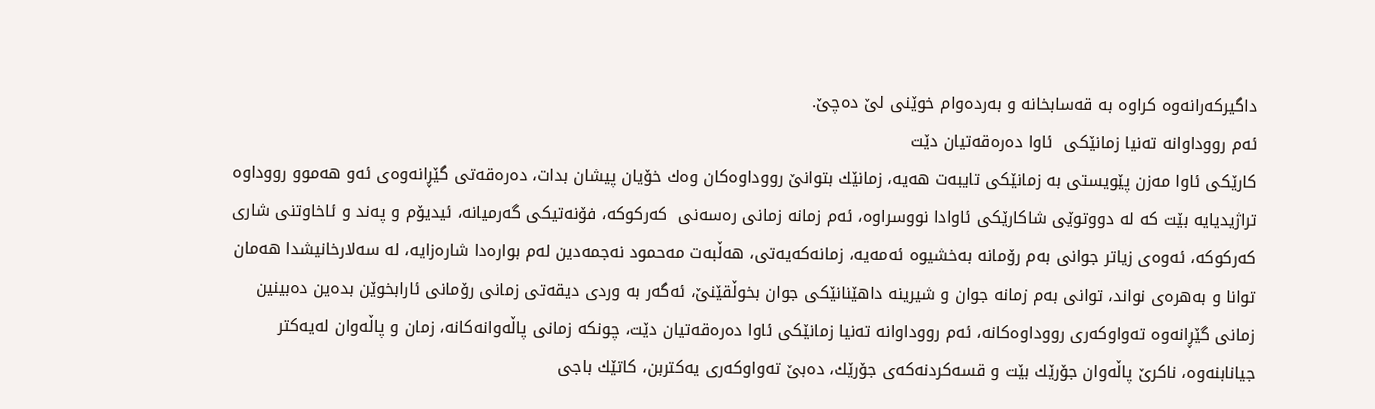داگیركه‌رانه‌وه‌ كراوه‌ به‌ قه‌سابخانه‌ و به‌رده‌وام خوێنی لێ ده‌چێ.
ئه‌م رووداوانه‌ ته‌نیا زمانێكی  ئاوا ده‌ره‌قه‌تیان دێت
كارێكی ئاوا مه‌زن پێویستی به‌ زمانێكی تایبه‌ت هه‌یه‌، زمانێك بتوانێ رووداوه‌كان وه‌ك خۆیان پیشان بدات، ده‌ره‌قه‌تی گێڕانه‌وه‌ی ئه‌و هه‌موو رووداوه‌ تراژیدیایه‌ بێت كه‌ له‌ دووتوێی شاكارێكی ئاوادا نووسراوه‌، ئه‌م زمانه‌ زمانی ره‌سه‌نی  كه‌ركوكه‌، فۆنه‌تیكی گه‌رمیانه‌، ئیدیۆم و په‌ند و ئاخاوتنی شاری كه‌ركوكه‌، ئه‌وه‌ی زیاتر جوانی به‌م رۆمانه‌ به‌خشیوه‌ ئه‌مه‌یه‌، زمانه‌كه‌یه‌تی، هه‌ڵبه‌ت مه‌حمود نه‌جمه‌دین له‌م بواره‌دا شاره‌زایه‌، له‌ سه‌لارخانیشدا هه‌مان توانا و به‌هره‌ی نواند، توانی به‌م زمانه‌ جوان و شیرینه‌ داهێنانێكی جوان بخوڵقێنێ، ئه‌گه‌ر به‌ وردی دیقه‌تی زمانی رۆمانی ئارابخوێن بده‌ین ده‌بینین زمانی گێڕانه‌وه‌ ته‌واوكه‌ری رووداوه‌كانه‌، ئه‌م رووداوانه‌ ته‌نیا زمانێكی ئاوا ده‌ره‌قه‌تیان دێت، چونكه‌ زمانی پاڵه‌وانه‌كانه‌، زمان و پاڵه‌وان له‌یه‌كتر جیانابنه‌وه‌، ناكرێ پاڵه‌وان جۆرێك بێت و قسه‌كردنه‌كه‌ی جۆرێك، ده‌بێ ته‌واوكه‌ری یه‌كتربن، كاتێك باجی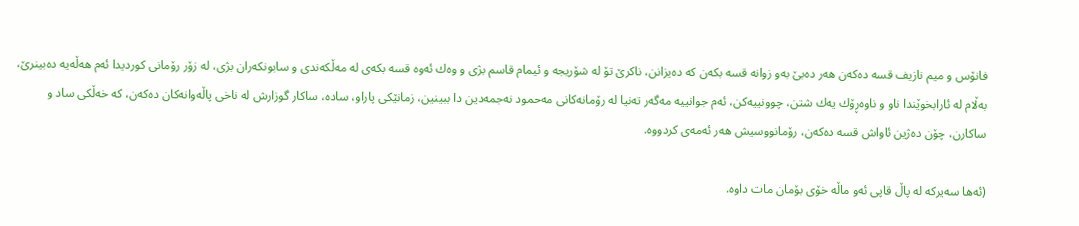فانۆس و میم نازیف قسه‌ ده‌كه‌ن هه‌ر ده‌بێ به‌و زوانه‌ قسه‌ بكه‌ن كه‌ ده‌یزانن، ناكرێ تۆ له‌ شۆریجه‌ و ئیمام قاسم بژی و وه‌ك ئه‌وه‌ قسه‌ بكه‌ی له‌ مه‌ڵكه‌ندی و سابونكه‌ران بژی، له‌ زۆر رۆمانی كوردیدا ئه‌م هه‌ڵه‌یه‌ ده‌بینرێ، به‌ڵام له‌ ئارابخوێندا ناو و ناوه‌ڕۆك یه‌ك شتن، چوونییه‌كن، ئه‌م جوانییه‌ مه‌گه‌ر ته‌نیا له‌ رۆمانه‌كانی مه‌حمود نه‌جمه‌دین دا ببینین، زمانێكی پاراو، ساده‌، ساكار گوزارش له‌ ناخی پاڵه‌وانه‌كان ده‌كه‌ن، كه‌ خه‌ڵكی ساد و ساكارن، چۆن ده‌ژین ئاواش قسه‌ ده‌كه‌ن، رۆمانووسیش هه‌ر ئه‌مه‌ی كردووه‌.

(ئه‌ها سه‌یركه‌ له‌ پاڵ قاپی ئه‌و ماڵه‌ خۆی بۆمان مات داوه‌.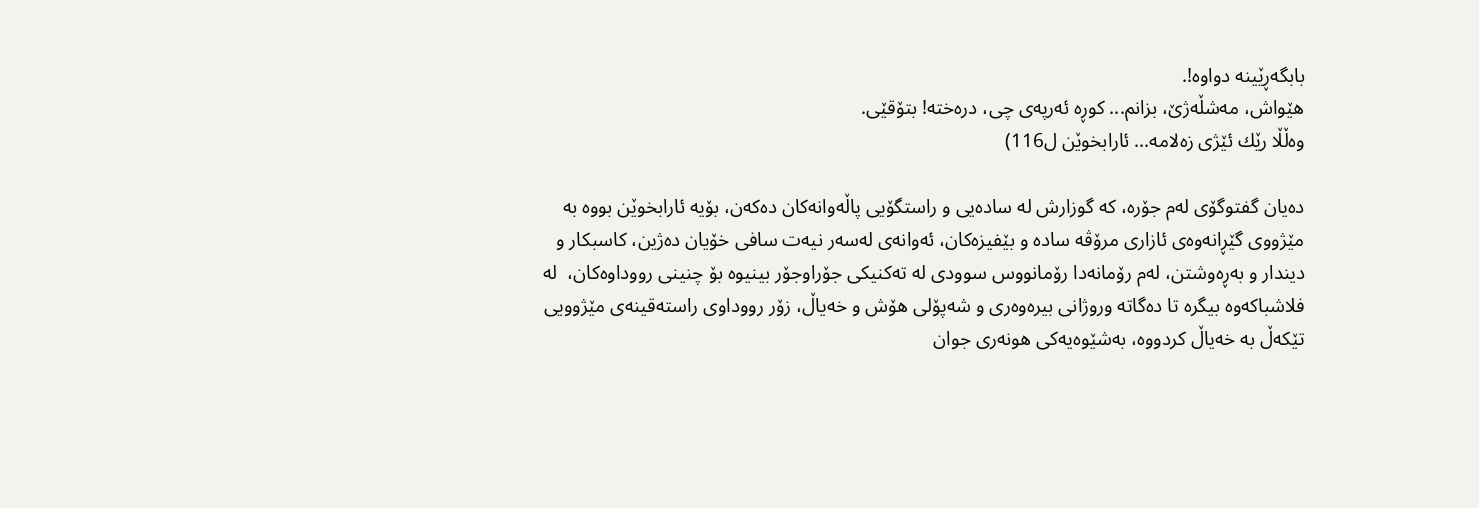بابگه‌ڕێینه‌ دواوه‌!.
هێواش، مه‌شڵه‌ژێ، بزانم... كوڕه‌ ئه‌رپه‌ی چی، دره‌خته‌! بتۆقێی.
وه‌ڵڵا رێك ئێژی زه‌لامه‌... ئارابخوێن ل116)

ده‌یان گفتوگۆی له‌م جۆره‌، كه‌ گوزارش له‌ ساده‌یی و راستگۆیی پاڵه‌وانه‌كان ده‌كه‌ن، بۆیه‌ ئارابخوێن بووه‌ به‌ مێژووی گێڕانه‌وه‌ی ئازاری مرۆڤه‌ ساده‌ و بێفیزه‌كان، ئه‌وانه‌ی له‌سه‌ر نیه‌ت سافی خۆیان ده‌ژین، كاسبكار و دیندار و به‌ڕه‌وشتن، له‌م رۆمانه‌دا رۆمانووس سوودی له‌ ته‌كنیكی جۆراوجۆر بینیوه‌ بۆ چنینی رووداوه‌كان،  له‌ فلاشباكه‌وه‌ بیگره‌ تا ده‌گاته‌ وروژانی بیره‌وه‌ری و شه‌پۆلی هۆش و خه‌یاڵ، زۆر رووداوی راسته‌قینه‌ی مێژوویی تێكه‌ڵ به‌ خه‌یاڵ كردووه‌، به‌شێوه‌یه‌كی هونه‌ری جوان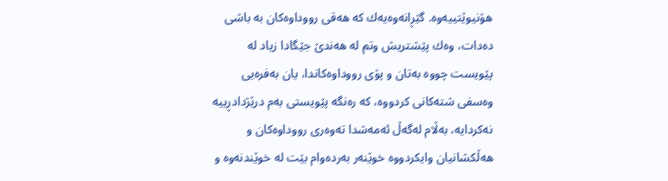هۆنیوێتییه‌وه‌. گێڕانه‌وه‌یه‌ك كه‌ هه‌قی رووداوه‌كان به‌ باشی ده‌دات، وه‌ك پێشتریش وتم له‌ هه‌ندێ جێگادا زیاد له‌ پێویست چووه‌ به‌تان و پۆی رووداوه‌كاندا، یان به‌فره‌یی وه‌سفی شته‌كانی كردووه‌، كه‌ ره‌نگه‌ پێویستی به‌م درێژدادڕییه‌ نه‌كردایه‌، به‌ڵام له‌گه‌ڵ ئه‌مه‌شدا ته‌وه‌ری رووداوه‌كان و هه‌ڵكشانیان وایكردووه‌ خوێنه‌ر به‌رده‌وام بێت له‌ خوێندنه‌وه‌ و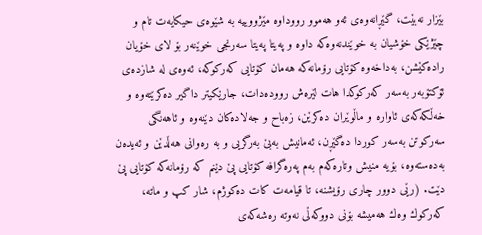بێزار نه‌بێت، گێڕانه‌وه‌ی ئه‌و هه‌موو رووداوه‌ مێژووییه‌ به‌ شێوه‌ی حیكایه‌ت تام و چێژێكی خۆشیان به‌ خوێندنه‌وه‌كه‌ داوه‌ و په‌یتا په‌یتا سه‌رنجی خوێنه‌ر بۆ لای خۆیان راده‌كێشن، به‌داخه‌وه‌ كۆتایی رۆمانه‌كه‌ هه‌مان كۆتایی كه‌ركوكه‌، ئه‌وه‌ی له‌ شازده‌ی ئۆكتۆبه‌ر به‌سه‌ر كه‌ركوكدا هات لێره‌ش رووده‌دات، جارێكیتر داگیر ده‌كرێته‌وه‌ و خه‌ڵكه‌كه‌ی ئاواره‌ و ماڵوێران ده‌كرێن، زه‌باح و جه‌لاده‌كان دێنه‌وه‌ و ئاهه‌نگی سه‌ركوتن به‌سه‌ر كوردا ده‌گێڕن، ئه‌مانیش به‌بێ به‌رگریی و به‌ ره‌وانی هه‌ڵدێن و ئه‌یده‌ن به‌ده‌سته‌وه‌، بۆیه‌ منیش وتاره‌كه‌م به‌م په‌ره‌گرافه‌ كۆتایی پێ دێنم كه‌ رۆمانه‌كه‌ كۆتایی پێ دێت. (رێی دوور چاری رۆیشنه‌، تا قیامه‌ت كات ده‌كوژم، شار كپ و ماته‌، كه‌ركوك وه‌ك هه‌میشه‌ بۆنی دووكه‌ڵی نه‌وته‌ ره‌شه‌كه‌ی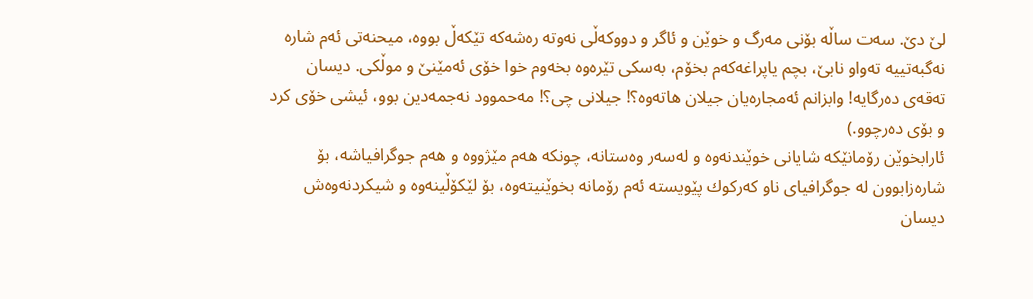لێ دێ. سه‌ت ساڵه‌ بۆنی مه‌رگ و خوێن و ئاگر و دووكه‌ڵی نه‌وته‌ ره‌شه‌كه‌ تێكه‌ڵ بووه‌، میحنه‌تی ئه‌م شاره‌ نه‌گبه‌تییه‌ ته‌واو نابێ، بچم یاپراغه‌كه‌م بخۆم، به‌سكی تێره‌وه‌ بخه‌وم خوا خۆی ئه‌مێنێ و موڵكی. دیسان ته‌قه‌ی ده‌رگایه‌! وابزانم ئه‌مجاره‌یان جیلان هاته‌وه‌؟! جیلانی چی؟! مه‌حموود نه‌جمه‌دین بوو، ئیشی خۆی كرد و بۆی ده‌رچوو.)
ئارابخوێن رۆمانێكه‌ شایانی خوێندنه‌وه‌ و له‌سه‌ر وه‌ستانه‌، چونكه‌ هه‌م مێژووه‌ و هه‌م جوگرافیاشه‌، بۆ شاره‌زابوون له‌ جوگرافیای ناو كه‌ركوك پێویسته‌ ئه‌م رۆمانه‌ بخوێنیته‌وه‌، بۆ لێكۆڵینه‌وه‌ و شیكردنه‌وه‌ش دیسان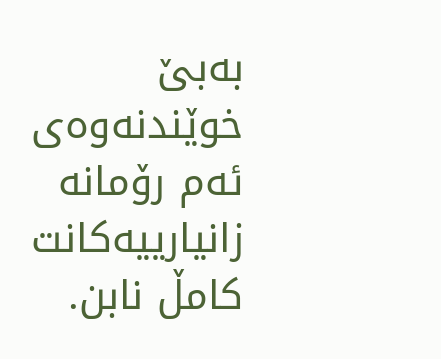به‌بێ خوێندنه‌وه‌ی ئه‌م رۆمانه‌ زانیارییه‌كانت كامڵ نابن.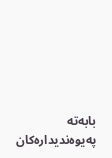بابەتە پەیوەندیدارەکان